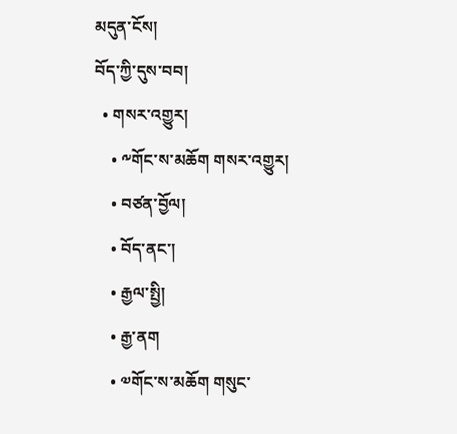མདུན་ངོས།
བོད་ཀྱི་དུས་བབ།
  • གསར་འགྱུར།
    • ༸གོང་ས་མཆོག གསར་འགྱུར།
    • བཙན་བྱོལ།
    • བོད་ནང་།
    • རྒྱལ་སྤྱི།
    • རྒྱ་ནག
    • ༧གོང་ས་མཆོག གསུང་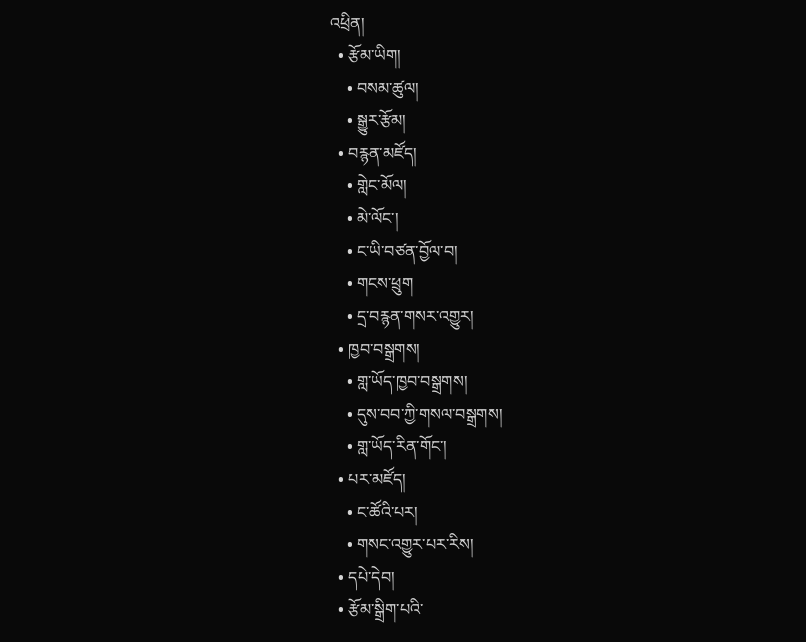འཕྲིན།
  • རྩོམ་ཡིག།
    • བསམ་ཚུལ།
    • སྒྱུར་རྩོམ།
  • བརྙན་མཛོད།
    • གླེང་མོལ།
    • མེ་ལོང་།
    • ང་ཡི་བཙན་བྱོལ་བ།
    • གངས་ཕྲུག
    • དྲ་བརྙན་གསར་འགྱུར།
  • ཁྱབ་བསྒྲགས།
    • གླ་ཡོད་ཁྱབ་བསྒྲགས།
    • དུས་བབ་ཀྱི་གསལ་བསྒྲགས།
    • གླ་ཡོད་རིན་གོང་།
  • པར་མཛོད།
    • ང་ཚོའི་པར།
    • གསང་འགྱུར་པར་རིས།
  • དཔེ་དེབ།
  • རྩོམ་སྒྲིག་པའི་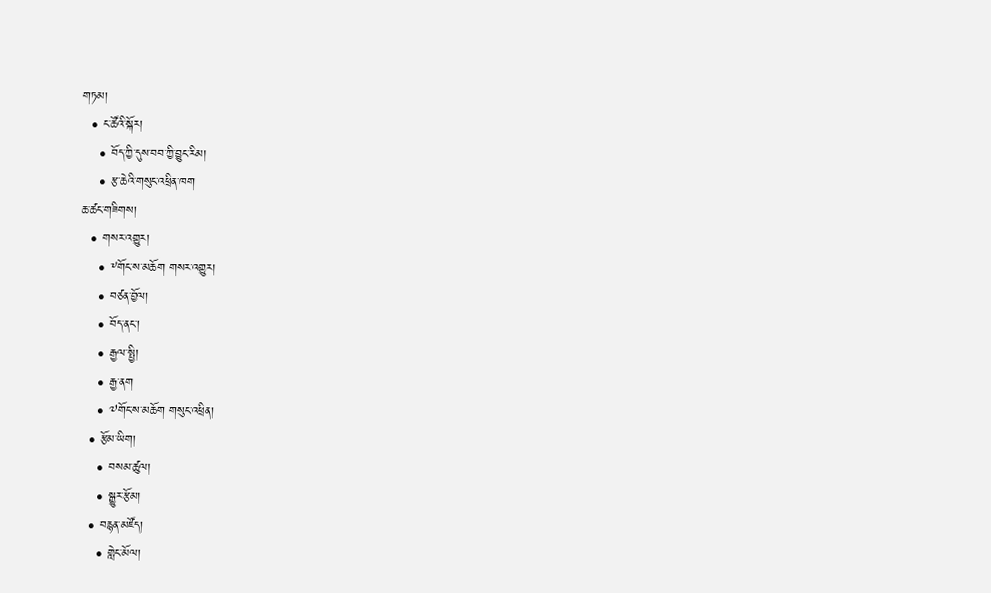གཏམ།
  • ང་ཚོའི་སྐོར།
    • བོད་ཀྱི་དུས་བབ་ཀྱི་བྱུང་རིམ།
    • རྩ་ཆེའི་གསུང་འཕྲིན་ཁག
ཆ་ཚང་གཟིགས།
  • གསར་འགྱུར།
    • ༸གོང་ས་མཆོག གསར་འགྱུར།
    • བཙན་བྱོལ།
    • བོད་ནང་།
    • རྒྱལ་སྤྱི།
    • རྒྱ་ནག
    • ༧གོང་ས་མཆོག གསུང་འཕྲིན།
  • རྩོམ་ཡིག།
    • བསམ་ཚུལ།
    • སྒྱུར་རྩོམ།
  • བརྙན་མཛོད།
    • གླེང་མོལ།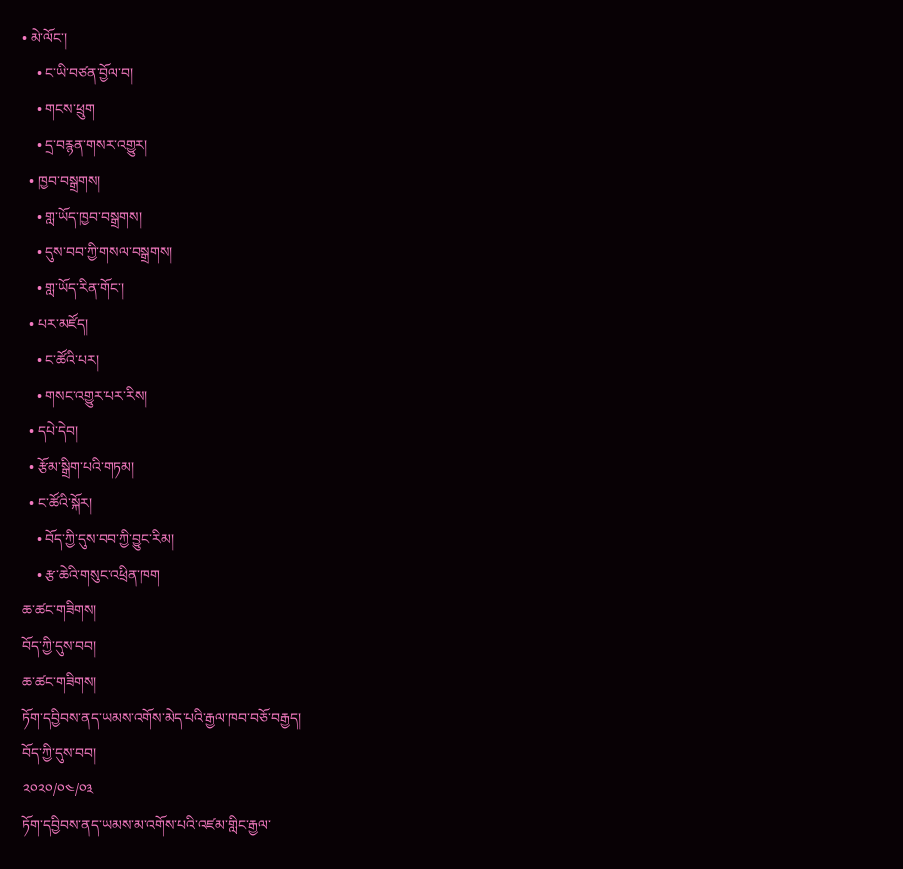• མེ་ལོང་།
    • ང་ཡི་བཙན་བྱོལ་བ།
    • གངས་ཕྲུག
    • དྲ་བརྙན་གསར་འགྱུར།
  • ཁྱབ་བསྒྲགས།
    • གླ་ཡོད་ཁྱབ་བསྒྲགས།
    • དུས་བབ་ཀྱི་གསལ་བསྒྲགས།
    • གླ་ཡོད་རིན་གོང་།
  • པར་མཛོད།
    • ང་ཚོའི་པར།
    • གསང་འགྱུར་པར་རིས།
  • དཔེ་དེབ།
  • རྩོམ་སྒྲིག་པའི་གཏམ།
  • ང་ཚོའི་སྐོར།
    • བོད་ཀྱི་དུས་བབ་ཀྱི་བྱུང་རིམ།
    • རྩ་ཆེའི་གསུང་འཕྲིན་ཁག
ཆ་ཚང་གཟིགས།
བོད་ཀྱི་དུས་བབ།
ཆ་ཚང་གཟིགས།
ཏོག་དབྱིབས་ནད་ཡམས་འགོས་མེད་པའི་རྒྱལ་ཁབ་བཅོ་བརྒྱད།
བོད་ཀྱི་དུས་བབ།
༢༠༢༠/༠༤/༠༣
ཏོག་དབྱིབས་ནད་ཡམས་མ་འགོས་པའི་འཛམ་གླིང་རྒྱལ་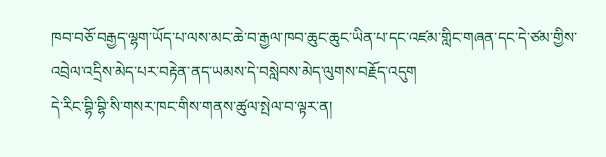ཁབ་བཅོ་བརྒྱད་ལྷག་ཡོད་པ་ལས་མང་ཆེ་བ་རྒྱལ་ཁབ་ཆུང་ཆུང་ཡིན་པ་དང་འཛམ་གླིང་གཞན་དང་དེ་ཙམ་གྱིས་འབྲེལ་འདྲིས་མེད་པར་བརྟེན་ནད་ཡམས་དེ་བསླེབས་མེད་ལུགས་བརྗོད་འདུག
དེ་རིང་བྷི་བྷི་སི་གསར་ཁང་གིས་གནས་ཚུལ་སྤེལ་བ་ལྟར་ན།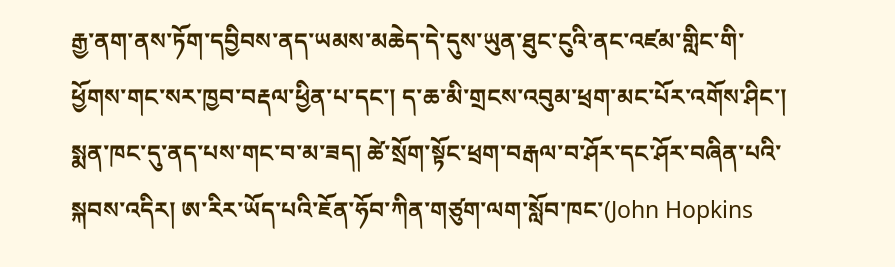རྒྱ་ནག་ནས་ཏོག་དབྱིབས་ནད་ཡམས་མཆེད་དེ་དུས་ཡུན་ཐུང་ངུའི་ནང་འཛམ་གླིང་གི་ཕྱོགས་གང་སར་ཁྱབ་བརྡལ་ཕྱིན་པ་དང་། ད་ཆ་མི་གྲངས་འབུམ་ཕྲག་མང་པོར་འགོས་ཤིང་། སྨན་ཁང་དུ་ནད་པས་གང་བ་མ་ཟད། ཚེ་སྲོག་སྟོང་ཕྲག་བརྒལ་བ་ཤོར་དང་ཤོར་བཞིན་པའི་སྐབས་འདིར། ཨ་རིར་ཡོད་པའི་ཇོན་ཧོབ་ཀིན་གཙུག་ལག་སློབ་ཁང་(John Hopkins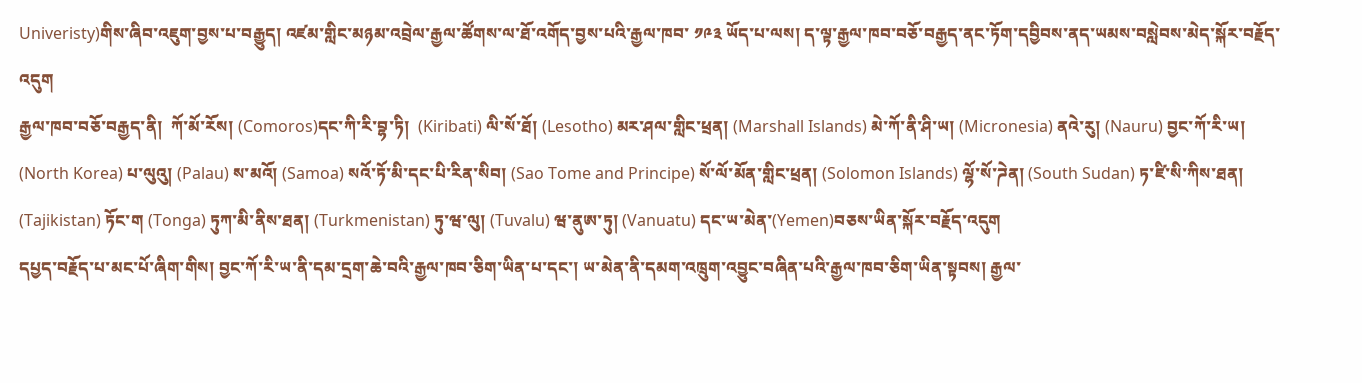Univeristy)གིས་ཞིབ་འཇུག་བྱས་པ་བརྒྱུད། འཛམ་གླིང་མཉམ་འབྲེལ་རྒྱལ་ཚོགས་ལ་ཐོ་འགོད་བྱས་པའི་རྒྱལ་ཁབ་ ༡༩༣ ཡོད་པ་ལས། ད་ལྟ་རྒྱལ་ཁབ་བཅོ་བརྒྱད་ནང་ཏོག་དབྱིབས་ནད་ཡམས་བསླེབས་མེད་སྐོར་བརྗོད་འདུག
རྒྱལ་ཁབ་བཅོ་བརྒྱད་ནི།  ཀོ་མོ་རོས། (Comoros)དང་ཀི་རི་བྷ་ཏི།  (Kiribati) ལི་སོ་ཐོ། (Lesotho) མར་ཤལ་གླིང་ཕྲན། (Marshall Islands) མེ་ཀོ་ནི་ཤི་ཡ། (Micronesia) ནའེ་རུ། (Nauru) བྱང་ཀོ་རི་ཡ། (North Korea) པ་ལུའུ། (Palau) ས་མའོ། (Samoa) སའོ་ཏོ་མི་དང་པི་རིན་སིབ། (Sao Tome and Principe) སོ་ལོ་མོན་གླིང་ཕྲན། (Solomon Islands) ལྷོ་སོ་ཌེན། (South Sudan) ཏ་ཛི་སི་ཀིས་ཐན། (Tajikistan) ཏོང་ག (Tonga) ཏུཀ་མི་ནིས་ཐན། (Turkmenistan) ཏུ་ཝ་ལུ། (Tuvalu) ཝ་ནུཨ་ཏུ། (Vanuatu) དང་ཡ་མེན་(Yemen)བཅས་ཡིན་སྐོར་བརྗོད་འདུག
དཔྱད་བརྗོད་པ་མང་པོ་ཞིག་གིས། བྱང་ཀོ་རི་ཡ་ནི་དམ་དྲག་ཆེ་བའི་རྒྱལ་ཁབ་ཅིག་ཡིན་པ་དང་། ཡ་མེན་ནི་དམག་འཁྲུག་འབྱུང་བཞིན་པའི་རྒྱལ་ཁབ་ཅིག་ཡིན་སྟབས། རྒྱལ་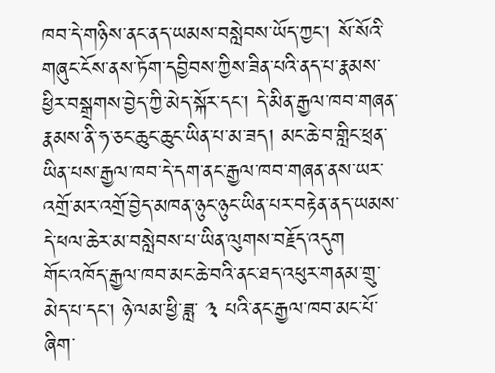ཁབ་དེ་གཉིས་ནང་ནད་ཡམས་བསླེབས་ཡོད་ཀྱང་། སོ་སོའི་གཞུང་ངོས་ནས་ཏོག་དབྱིབས་ཀྱིས་ཟིན་པའི་ནད་པ་རྣམས་ཕྱིར་བསྒྲགས་བྱེད་ཀྱི་མེད་སྐོར་དང་། དེ་མིན་རྒྱལ་ཁབ་གཞན་རྣམས་ནི་ཧ་ཅང་ཆུང་ཆུང་ཡིན་པ་མ་ཟད། མང་ཆེ་བ་གླིང་ཕྲན་ཡིན་པས་རྒྱལ་ཁབ་དེ་དག་ནང་རྒྱལ་ཁབ་གཞན་ནས་ཡར་འགྲོ་མར་འགྲོ་བྱེད་མཁན་ཉུང་ཉུང་ཡིན་པར་བརྟེན་ནད་ཡམས་དེ་ཕལ་ཆེར་མ་བསླེབས་པ་ཡིན་ལུགས་བརྗོད་འདུག
གོང་འཁོད་རྒྱལ་ཁབ་མང་ཆེ་བའི་ནང་ཐད་འཕུར་གནམ་གྲུ་མེད་པ་དང་། ཉེ་ལམ་ཕྱི་ཟླ་ ༣ པའི་ནང་རྒྱལ་ཁབ་མང་པོ་ཞིག་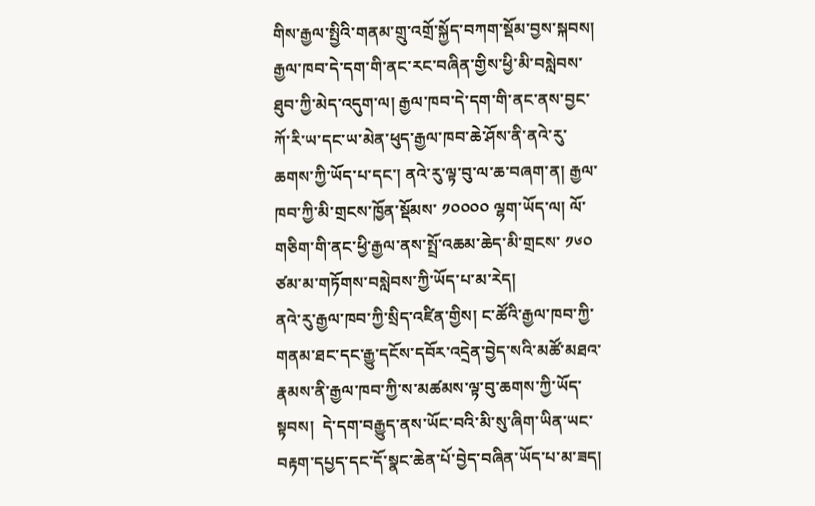གིས་རྒྱལ་སྤྱིའི་གནམ་གྲུ་འགྲོ་སྐྱོད་བཀག་སྡོམ་བྱས་སྐབས། རྒྱལ་ཁབ་དེ་དག་གི་ནང་རང་བཞིན་གྱིས་ཕྱི་མི་བསླེབས་ཐུབ་ཀྱི་མེད་འདུག་ལ། རྒྱལ་ཁབ་དེ་དག་གི་ནང་ནས་བྱང་ཀོ་རི་ཡ་དང་ཡ་མེན་ཕུད་རྒྱལ་ཁབ་ཆེ་ཤོས་ནི་ནའེ་རུ་ཆགས་ཀྱི་ཡོད་པ་དང་། ནའེ་རུ་ལྟ་བུ་ལ་ཆ་བཞག་ན། རྒྱལ་ཁབ་ཀྱི་མི་གྲངས་ཁྱོན་སྡོམས་ ༡༠༠༠༠ ལྷག་ཡོད་ལ། ལོ་གཅིག་གི་ནང་ཕྱི་རྒྱལ་ནས་སྤྲོ་འཆམ་ཆེད་མི་གྲངས་ ༡༦༠ ཙམ་མ་གཏོགས་བསླེབས་ཀྱི་ཡོད་པ་མ་རེད།
ནའེ་རུ་རྒྱལ་ཁབ་ཀྱི་སྲིད་འཛིན་གྱིས། ང་ཚོའི་རྒྱལ་ཁབ་ཀྱི་གནམ་ཐང་དང་རྒྱུ་དངོས་དབོར་འདྲེན་བྱེད་སའི་མཚོ་མཐའ་རྣམས་ནི་རྒྱལ་ཁབ་ཀྱི་ས་མཚམས་ལྟ་བུ་ཆགས་ཀྱི་ཡོད་སྟབས།  དེ་དག་བརྒྱུད་ནས་ཡོང་བའི་མི་སུ་ཞིག་ཡིན་ཡང་བརྟག་དཔྱད་དང་དོ་སྣང་ཆེན་པོ་བྱེད་བཞིན་ཡོད་པ་མ་ཟད།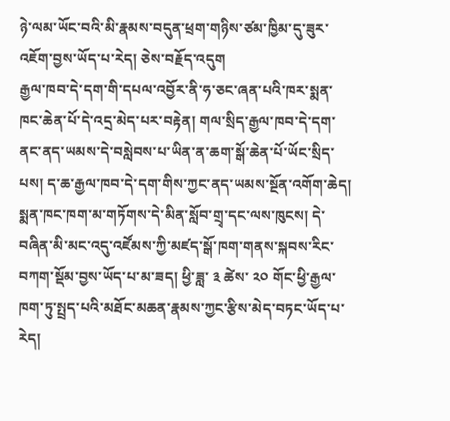ཉེ་ལམ་ཡོང་བའི་མི་རྣམས་བདུན་ཕྲག་གཉིས་ཙམ་ཁྱིམ་དུ་ཟུར་འཇོག་བྱས་ཡོད་པ་རེད། ཅེས་བརྗོད་འདུག
རྒྱལ་ཁབ་དེ་དག་གི་དཔལ་འབྱོར་ནི་ཧ་ཅང་ཞན་པའི་ཁར་སྨན་ཁང་ཆེན་པོ་དེ་འདྲ་མེད་པར་བརྟེན། གལ་སྲིད་རྒྱལ་ཁབ་དེ་དག་ནང་ནད་ཡམས་དེ་བསླེབས་པ་ཡིན་ན་ཆག་སྒོ་ཆེན་པོ་ཡོང་སྲིད་པས། ད་ཆ་རྒྱལ་ཁབ་དེ་དག་གིས་ཀྱང་ནད་ཡམས་སྔོན་འགོག་ཆེད། སྨན་ཁང་ཁག་མ་གཏོགས་དེ་མིན་སློབ་གྲྭ་དང་ལས་ཁུངས། དེ་བཞིན་མི་མང་འདུ་འཛོམས་ཀྱི་མཛད་སྒོ་ཁག་གནས་སྐབས་རིང་བཀག་སྡོམ་བྱས་ཡོད་པ་མ་ཟད། ཕྱི་ཟླ་ ༣ ཚེས་ ༢༠ གོང་ཕྱི་རྒྱལ་ཁག་ཏུ་སྤྲད་པའི་མཐོང་མཆན་རྣམས་ཀྱང་རྩིས་མེད་བཏང་ཡོད་པ་རེད།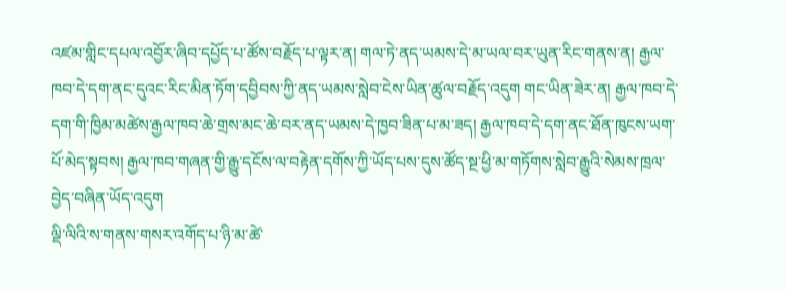འཛམ་གླིང་དཔལ་འབྱོར་ཞིབ་དཔྱོད་པ་ཚོས་བརྗོད་པ་ལྟར་ན། གལ་ཏེ་ནད་ཡམས་དེ་མ་ཡལ་བར་ཡུན་རིང་གནས་ན། རྒྱལ་ཁབ་དེ་དག་ནང་དུའང་རིང་མིན་ཏོག་དབྱིབས་ཀྱི་ནད་ཡམས་སླེབ་ངེས་ཡིན་ཚུལ་བརྗོད་འདུག གང་ཡིན་ཟེར་ན། རྒྱལ་ཁབ་དེ་དག་གི་ཁྱིམ་མཚེས་རྒྱལ་ཁབ་ཆེ་གྲས་མང་ཆེ་བར་ནད་ཡམས་དེ་ཁྱབ་ཟིན་པ་མ་ཟད། རྒྱལ་ཁབ་དེ་དག་ནང་ཐོན་ཁུངས་ཡག་པོ་མེད་སྟབས། རྒྱལ་ཁབ་གཞན་གྱི་རྒྱུ་དངོས་ལ་བརྟེན་དགོས་ཀྱི་ཡོད་པས་དུས་ཚོད་སྔ་ཕྱི་མ་གཏོགས་སླེབ་རྒྱུའི་སེམས་ཁྲལ་བྱེད་བཞིན་ཡོད་འདུག
ལྡི་ལིའི་ས་གནས་གསར་འགོད་པ་ཉི་མ་ཚེ་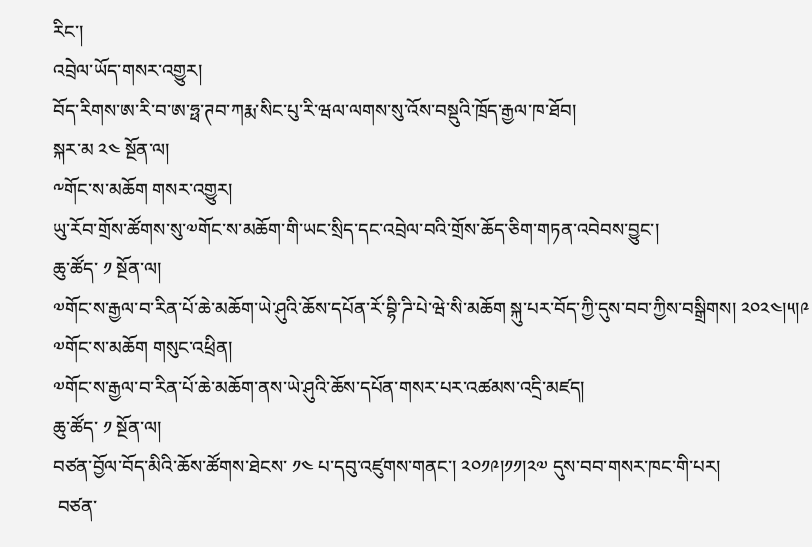རིང་།
འབྲེལ་ཡོད་གསར་འགྱུར།
བོད་རིགས་ཨ་རི་བ་ཨ་ཧྥ་ཊབ་ཀརྨ་སིང་པུ་རི་ཝལ་ལགས་སུ་འོས་བསྡུའི་ཁྲོད་རྒྱལ་ཁ་ཐོབ།
སྐར་མ ༢༤ སྔོན་ལ།
༸གོང་ས་མཆོག གསར་འགྱུར།
ཡུ་རོབ་གྲོས་ཚོགས་སུ་༧གོང་ས་མཆོག་གི་ཡང་སྲིད་དང་འབྲེལ་བའི་གྲོས་ཆོད་ཅིག་གཏན་འབེབས་བྱུང་།
ཆུ་ཚོད་ ༡ སྔོན་ལ།
༧གོང་ས་རྒྱལ་བ་རིན་པོ་ཆེ་མཆོག་ཡེ་ཤུའི་ཆོས་དཔོན་རོ་བྷི་ཌི་པེ་ཝེ་སི་མཆོག སྐུ་པར་བོད་ཀྱི་དུས་བབ་ཀྱིས་བསྒྲིགས། ༢༠༢༤།༥།༩
༧གོང་ས་མཆོག གསུང་འཕྲིན།
༧གོང་ས་རྒྱལ་བ་རིན་པོ་ཆེ་མཆོག་ནས་ཡེ་ཤུའི་ཆོས་དཔོན་གསར་པར་འཚམས་འདྲི་མཛད།
ཆུ་ཚོད་ ༡ སྔོན་ལ།
བཙན་བྱོལ་བོད་མིའི་ཆོས་ཚོགས་ཐེངས་ ༡༤ པ་དབུ་འཛུགས་གནང་། ༢༠༡༩།༡༡།༢༧ དུས་བབ་གསར་ཁང་གི་པར།
 བཙན་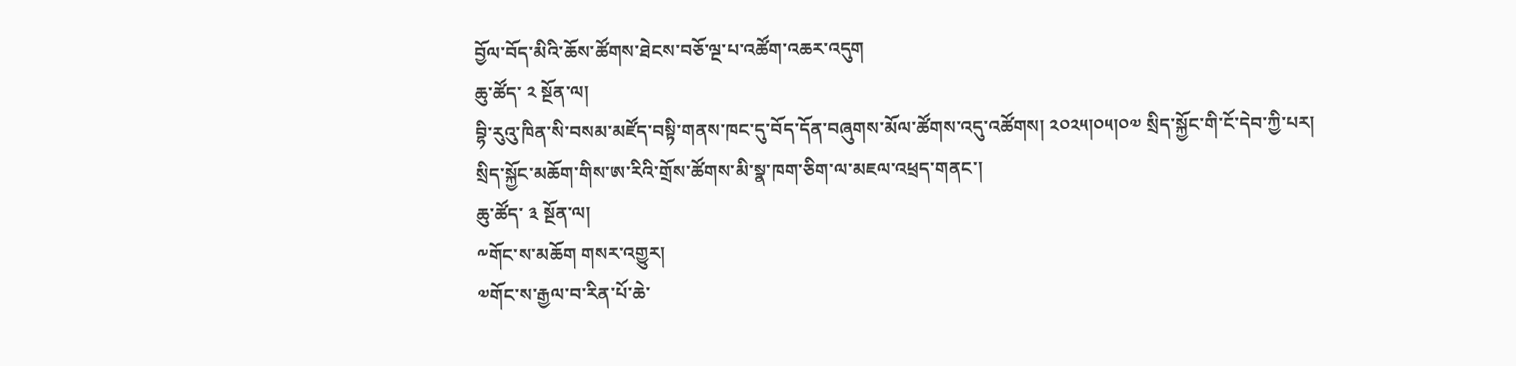བྱོལ་བོད་མིའི་ཆོས་ཚོགས་ཐེངས་བཅོ་ལྔ་པ་འཚོག་འཆར་འདུག
ཆུ་ཚོད་ ༢ སྔོན་ལ།
བྷི་རུའུ་ཁིན་སི་བསམ་མཛོད་བསྟི་གནས་ཁང་དུ་བོད་དོན་བཞུགས་མོལ་ཚོགས་འདུ་འཚོགས། ༢༠༢༥།༠༥།༠༧ སྲིད་སྐྱོང་གི་ངོ་དེབ་ཀྱི་པར།
སྲིད་སྐྱོང་མཆོག་གིས་ཨ་རིའི་གྲོས་ཚོགས་མི་སྣ་ཁག་ཅིག་ལ་མཇལ་འཕྲད་གནང་།
ཆུ་ཚོད་ ༣ སྔོན་ལ།
༸གོང་ས་མཆོག གསར་འགྱུར།
༧གོང་ས་རྒྱལ་བ་རིན་པོ་ཆེ་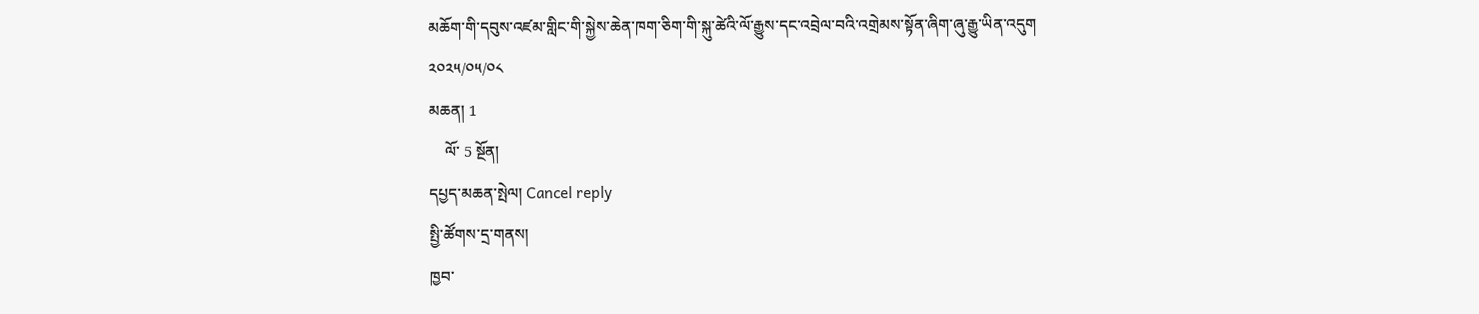མཆོག་གི་དབུས་འཛམ་གླིང་གི་སྐྱེས་ཆེན་ཁག་ཅིག་གི་སྐུ་ཚེའི་ལོ་རྒྱུས་དང་འབྲེལ་བའི་འགྲེམས་སྟོན་ཞིག་ཞུ་རྒྱུ་ཡིན་འདུག
༢༠༢༥/༠༥/༠༨
མཆན། 1
    ལོ་ 5 སྔོན།
དཔྱད་མཆན་སྤེལ། Cancel reply
སྤྱི་ཚོགས་དྲ་གནས།
ཁྱབ་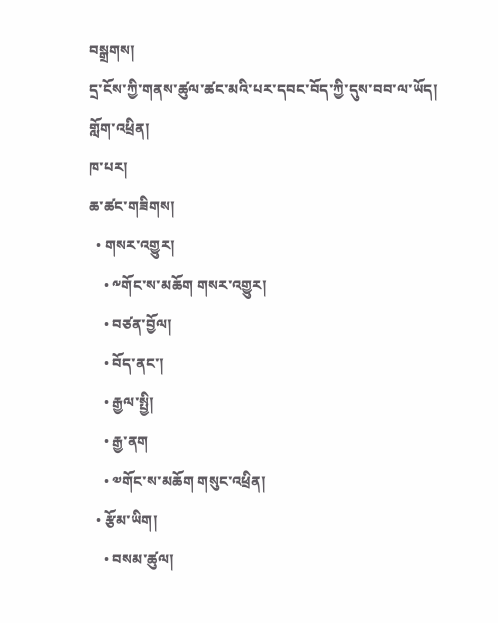བསྒྲགས།
དྲ་ངོས་ཀྱི་གནས་ཚུལ་ཚང་མའི་པར་དབང་བོད་ཀྱི་དུས་བབ་ལ་ཡོད།
གློག་འཕྲིན།
ཁ་པར།
ཆ་ཚང་གཟིགས།
  • གསར་འགྱུར།
    • ༸གོང་ས་མཆོག གསར་འགྱུར།
    • བཙན་བྱོལ།
    • བོད་ནང་།
    • རྒྱལ་སྤྱི།
    • རྒྱ་ནག
    • ༧གོང་ས་མཆོག གསུང་འཕྲིན།
  • རྩོམ་ཡིག།
    • བསམ་ཚུལ།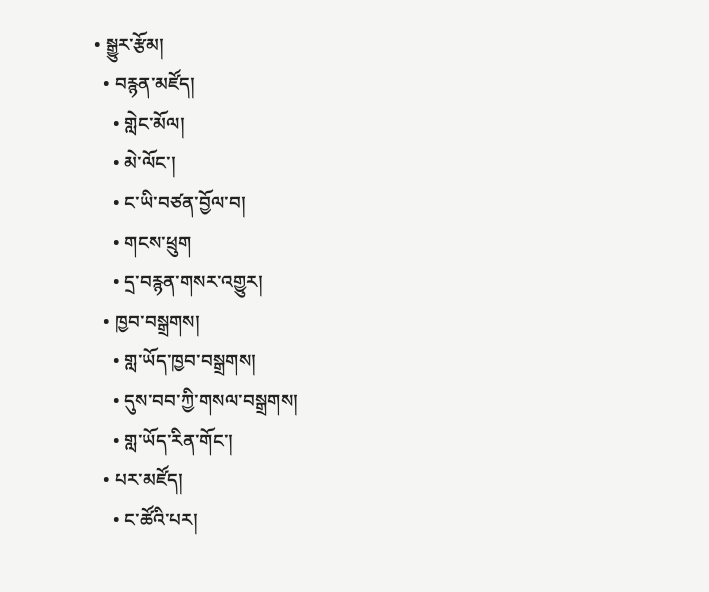• སྒྱུར་རྩོམ།
  • བརྙན་མཛོད།
    • གླེང་མོལ།
    • མེ་ལོང་།
    • ང་ཡི་བཙན་བྱོལ་བ།
    • གངས་ཕྲུག
    • དྲ་བརྙན་གསར་འགྱུར།
  • ཁྱབ་བསྒྲགས།
    • གླ་ཡོད་ཁྱབ་བསྒྲགས།
    • དུས་བབ་ཀྱི་གསལ་བསྒྲགས།
    • གླ་ཡོད་རིན་གོང་།
  • པར་མཛོད།
    • ང་ཚོའི་པར།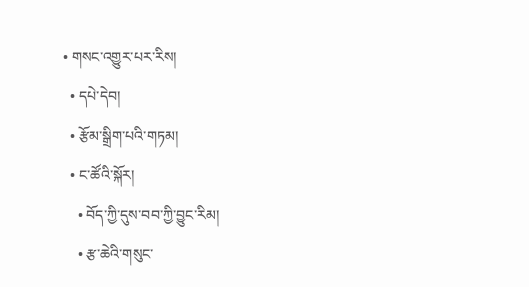• གསང་འགྱུར་པར་རིས།
  • དཔེ་དེབ།
  • རྩོམ་སྒྲིག་པའི་གཏམ།
  • ང་ཚོའི་སྐོར།
    • བོད་ཀྱི་དུས་བབ་ཀྱི་བྱུང་རིམ།
    • རྩ་ཆེའི་གསུང་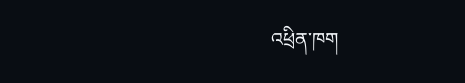འཕྲིན་ཁག